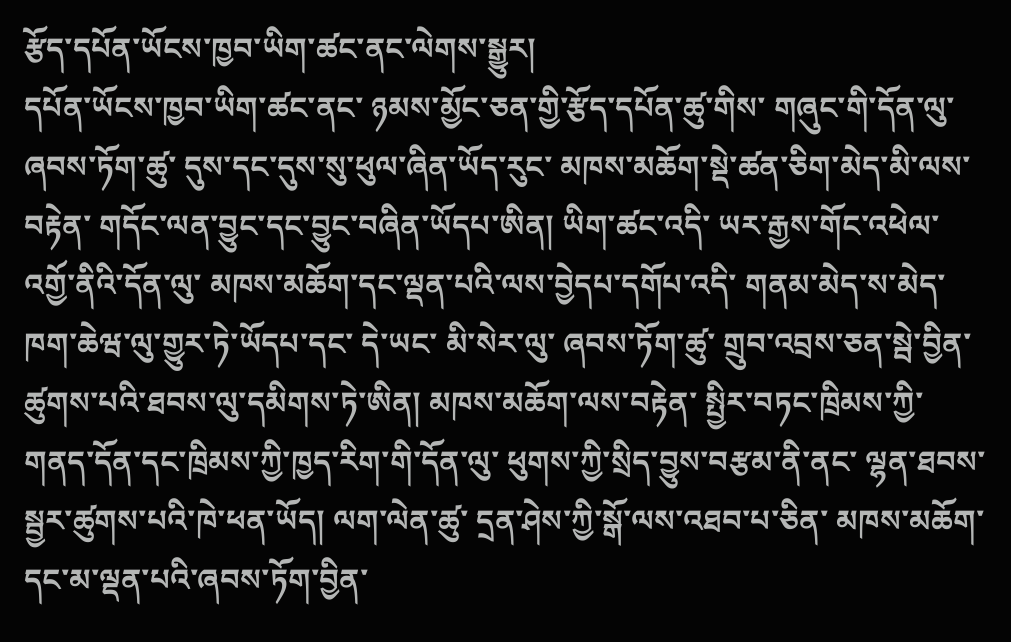རྩོད་དཔོན་ཡོངས་ཁྱབ་ཡིག་ཚང་ནང་ལེགས་སྒྱུར།
དཔོན་ཡོངས་ཁྱབ་ཡིག་ཚང་ནང་ ཉམས་མྱོང་ཅན་གྱི་རྩོད་དཔོན་ཚུ་གིས་ གཞུང་གི་དོན་ལུ་ ཞབས་ཏོག་ཚུ་ དུས་དང་དུས་སུ་ཕུལ་ཞིན་ཡོད་རུང་ མཁས་མཆོག་སྡེ་ཚན་ཅིག་མེད་མི་ལས་བརྟེན་ གདོང་ལན་བྱུང་དང་བྱུང་བཞིན་ཡོདཔ་ཨིན། ཡིག་ཚང་འདི་ ཡར་རྒྱས་གོང་འཕེལ་འགྱོ་ནིའི་དོན་ལུ་ མཁས་མཆོག་དང་ལྡན་པའི་ལས་བྱེདཔ་དགོཔ་འདི་ གནམ་མེད་ས་མེད་ཁག་ཆེཝ་ལུ་གྱུར་ཏེ་ཡོདཔ་དང་ དེ་ཡང་ མི་སེར་ལུ་ ཞབས་ཏོག་ཚུ་ གྲུབ་འབྲས་ཅན་སྦེ་བྱིན་ཚུགས་པའི་ཐབས་ལུ་དམིགས་ཏེ་ཨིན། མཁས་མཆོག་ལས་བརྟེན་ སྤྱིར་བཏང་ཁྲིམས་ཀྱི་གནད་དོན་དང་ཁྲིམས་ཀྱི་ཁྱད་རིག་གི་དོན་ལུ་ ཕུགས་ཀྱི་སྲིད་བྱུས་བརྩམ་ནི་ནང་ ལྷན་ཐབས་སྦྱར་ཚུགས་པའི་ཁེ་ཕན་ཡོད། ལག་ལེན་ཚུ་ དྲན་ཤེས་ཀྱི་སྒོ་ལས་འཐབ་པ་ཅིན་ མཁས་མཆོག་དང་མ་ལྡན་པའི་ཞབས་ཏོག་བྱིན་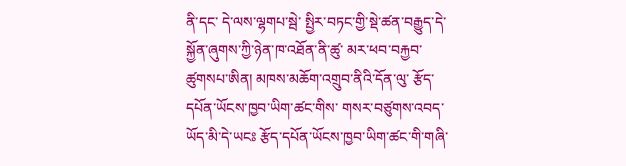ནི་དང་ དེ་ལས་ལྷགཔ་སྦེ་ སྤྱིར་བཏང་གྱི་སྡེ་ཚན་བརྒྱུད་དེ་ སྐྱོན་ཞུགས་ཀྱི་ཉེན་ཁ་འཐོན་ནི་ཚུ་ མར་ཕབ་བརྐྱབ་ཚུགསཔ་ཨིན། མཁས་མཆོག་འགྲུབ་ནིའི་དོན་ལུ་ རྩོད་དཔོན་ཡོངས་ཁྱབ་ཡིག་ཚང་གིས་ གསར་བཙུགས་འབད་ཡོད་མི་དེ་ཡངཿ རྩོད་དཔོན་ཡོངས་ཁྱབ་ཡིག་ཚང་གི་གཞི་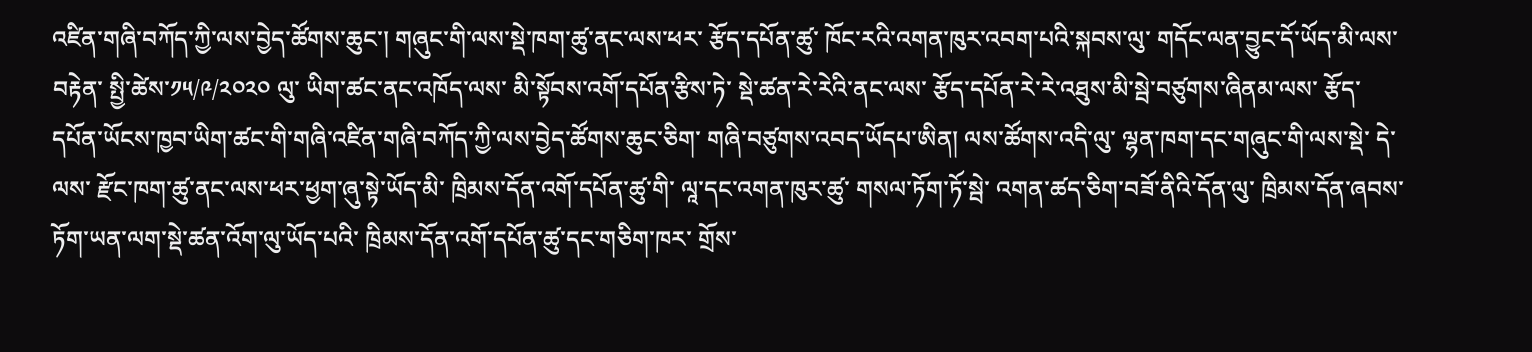འཛིན་གཞི་བཀོད་ཀྱི་ལས་བྱེད་ཚོགས་ཆུང་། གཞུང་གི་ལས་སྡེ་ཁག་ཚུ་ནང་ལས་ཕར་ རྩོད་དཔོན་ཚུ་ ཁོང་རའི་འགན་ཁུར་འབག་པའི་སྐབས་ལུ་ གདོང་ལན་བྱུང་དོ་ཡོད་མི་ལས་བརྟེན་ སྤྱི་ཚེས་༡༥/༩/༢༠༢༠ ལུ་ ཡིག་ཚང་ནང་འཁོད་ལས་ མི་སྟོབས་འགོ་དཔོན་རྩིས་ཏེ་ སྡེ་ཚན་རེ་རེའི་ནང་ལས་ རྩོད་དཔོན་རེ་རེ་འཐུས་མི་སྦེ་བཙུགས་ཞིནམ་ལས་ རྩོད་དཔོན་ཡོངས་ཁྱབ་ཡིག་ཚང་གི་གཞི་འཛིན་གཞི་བཀོད་ཀྱི་ལས་བྱེད་ཚོགས་ཆུང་ཅིག་ གཞི་བཙུགས་འབད་ཡོདཔ་ཨིན། ལས་ཚོགས་འདི་ལུ་ ལྷན་ཁག་དང་གཞུང་གི་ལས་སྡེ་ དེ་ལས་ རྫོང་ཁག་ཚུ་ནང་ལས་ཕར་ཕྱག་ཞུ་སྟེ་ཡོད་མི་ ཁྲིམས་དོན་འགོ་དཔོན་ཚུ་གི་ ལཱ་དང་འགན་ཁུར་ཚུ་ གསལ་ཏོག་ཏོ་སྦེ་ འགན་ཚད་ཅིག་བཟོ་ནིའི་དོན་ལུ་ ཁྲིམས་དོན་ཞབས་ཏོག་ཡན་ལག་སྡེ་ཚན་འོག་ལུ་ཡོད་པའི་ ཁྲིམས་དོན་འགོ་དཔོན་ཚུ་དང་གཅིག་ཁར་ གྲོས་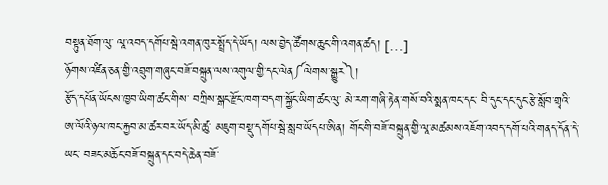བསྟུན་ཐོག་ལུ་ ལཱ་འབད་དགོཔ་སྦེ་འགན་ཁུར་སྤྲོད་དེ་ཡོད། ལས་བྱེད་ཚོགས་ཆུང་གི་འགན་ཚད། […]
ཉོགས་འཛིན་ཅན་གྱི་འབྲུག་གཞུང་བཟོ་བསྐྲུན་ལས་འགུལ་གྱི་དང་ལེན༼ལེགས་སྒྱུར༽།
རྩོད་དཔོན་ཡོངས་ཁྱབ་ཡིག་ཚང་གིས་ བཀྲིས་སྒང་རྫོང་ཁག་བདག་སྐྱོང་ཡིག་ཚང་ལུ་ མེ་རག་གཞི་རྟེན་གསོ་བའི་སྨན་ཁང་དང་ བི་དུང་དང་དུང་རྩེ་སློབ་གྲྭའི་ ཨ་ལོའི་ཉལ་ཁང་རྐྱབ་མ་ཚར་བར་ཡོད་མི་ཚུ་ མཇུག་བསྡུ་དགོཔ་སྦེ་སླབ་ཡོདཔ་ཨིན། གོང་གི་བཟོ་བསྐྲུན་གྱི་ལཱ་མཚམས་འཇོག་འབད་དགོ་པའི་གནད་དོན་དེ་ཡང་ བཟང་མཆོང་བཟོ་བསྐྲུན་དང་བདེ་ཆེན་བཟོ་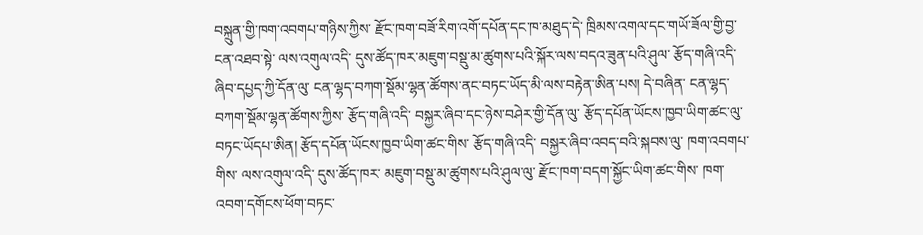བསྐྲུན་གྱི་ཁག་འབགཔ་གཉིས་ཀྱིས་ རྫོང་ཁག་བཟོ་རིག་འགོ་དཔོན་དང་ཁ་མཐུད་དེ་ ཁྲིམས་འགལ་དང་གཡོ་ཟོལ་གྱི་བྱ་ངན་འཐབ་སྟེ་ ལས་འགུལ་འདི་ དུས་ཚོད་ཁར་མཇུག་བསྡུ་མ་ཚུགས་པའི་སྐོར་ལས་བདའ་ཟུན་པའི་ཤུལ་ རྩོད་གཞི་འདི་ ཞིབ་དཔྱད་ཀྱི་དོན་ལུ་ ངན་ལྷད་བཀག་སྡོམ་ལྷན་ཚོགས་ནང་བཏང་ཡོད་མི་ལས་བརྟེན་ཨིན་པས། དེ་བཞིན་ ངན་ལྷད་བཀག་སྡོམ་ལྷན་ཚོགས་ཀྱིས་ རྩོད་གཞི་འདི་ བསྐྱར་ཞིབ་དང་ཉེས་བཤེར་གྱི་དོན་ལུ་ རྩོད་དཔོན་ཡོངས་ཁྱབ་ཡིག་ཚང་ལུ་བཏང་ཡོདཔ་ཨིན། རྩོད་དཔོན་ཡོངས་ཁྱབ་ཡིག་ཚང་གིས་ རྩོད་གཞི་འདི་ བསྐྱར་ཞིབ་འབད་བའི་སྐབས་ལུ་ ཁག་འབགཔ་གིས་ ལས་འགུལ་འདི་ དུས་ཚོད་ཁར་ མཇུག་བསྡུ་མ་ཚུགས་པའི་ཤུལ་ལུ་ རྫོང་ཁག་བདག་སྐྱོང་ཡིག་ཚང་གིས་ ཁག་འབག་དགོངས་ཕོག་བཏང་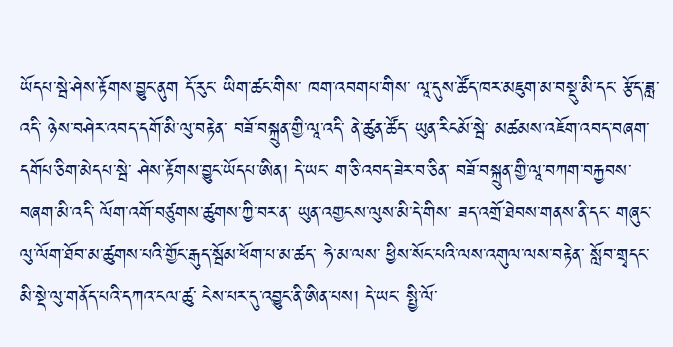ཡོདཔ་སྦེ་ཤེས་རྟོགས་བྱུང་ནུག དོ་རུང་ ཡིག་ཚང་གིས་ ཁག་འབགཔ་གིས་ ལཱ་དུས་ཚོད་ཁར་མཇུག་མ་བསྡུ་མི་དང་ རྩོད་ཟླ་འདི་ ཉེས་བཤེར་འབད་དགོ་མི་ལུ་བརྟེན་ བཟོ་བསྐྲུན་གྱི་ལཱ་འདི་ ནེ་ཚུན་ཚོད་ ཡུན་རིངམོ་སྦེ་ མཚམས་འཇོག་འབད་བཞག་དགོཔ་ཅིག་མེདཔ་སྦེ་ ཤེས་རྟོགས་བྱུང་ཡོདཔ་ཨིན། དེ་ཡང་ ག་ཅི་འབད་ཟེར་བ་ཅིན་ བཟོ་བསྐྲུན་གྱི་ལཱ་བཀག་བརྐྱབས་བཞག་མི་འདི་ ལོག་འགོ་བཙུགས་ཚུགས་ཀྱི་བར་ན་ ཡུན་འགྱངས་ལུས་མི་དེ་གིས་ ཟད་འགྲོ་ཐེབས་གནས་ནི་དང་ གཞུང་ལུ་ལོག་ཐོབ་མ་ཚུགས་པའི་གྱོང་རྒུད་སྦོམ་ཕོག་པ་མ་ཚད་ ཧེ་མ་ལས་ ཕྱིས་སོང་པའི་ལས་འགུལ་ལས་བརྟེན་ སློབ་གྲྭདང་མི་སྡེ་ལུ་གནོད་པའི་དཀའ་ངལ་ཚུ་ ངེས་པར་དུ་འབྱུང་ནི་ཨིན་པས། དེ་ཡང་ སྤྱི་ལོ་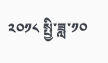༢༠༡༨ སྤྱི་ཟླ་༡༠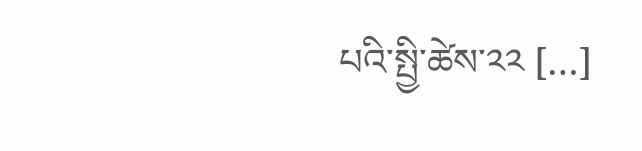པའི་སྤྱི་ཚེས་༢༢ […]